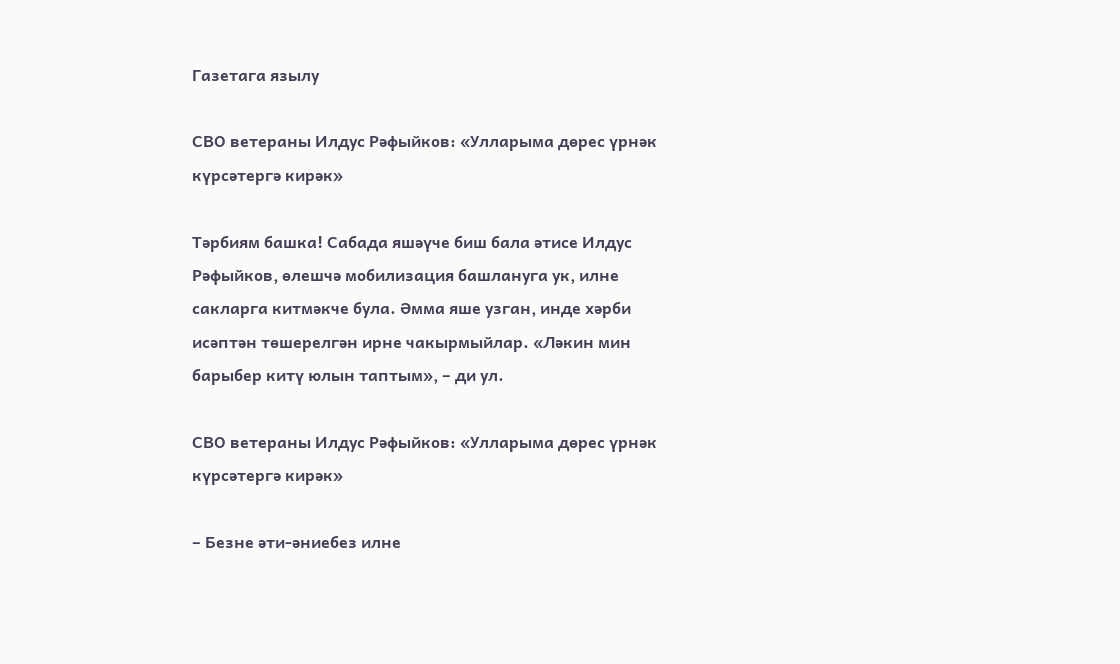Газетага язылу

СВО ветераны Илдус Рәфыйков: «Улларыма дөрес үрнәк күрсәтергә кирәк»

Тәрбиям башка! Сабада яшәүче биш бала әтисе Илдус Рәфыйков, өлешчә мобилизация башлануга ук, илне сакларга китмәкче була. Әмма яше узган, инде хәрби исәптән төшерелгән ирне чакырмыйлар. «Ләкин мин барыбер китү юлын таптым», – ди ул.

СВО ветераны Илдус Рәфыйков: «Улларыма дөрес үрнәк күрсәтергә кирәк»

– Безне әти-әниебез илне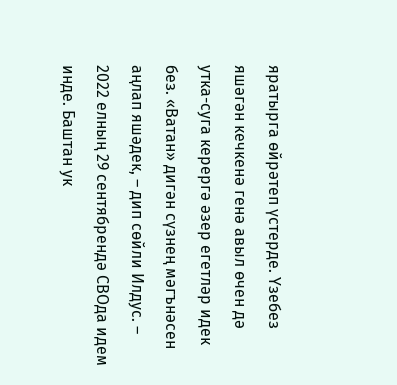яратырга өйрәтеп үстерде. Үзебез яшәгән кечкенә генә авыл өчен дә утка-суга керергә әзер егетләр идек без. «Ватан» дигән сүзнең мәгънәсен аңлап яшәдек, – дип сөйли Илдус. – 2022 елның 29 сентябрендә СВОда идем инде. Баштан ук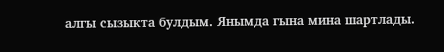алгы сызыкта булдым. Янымда гына мина шартлады.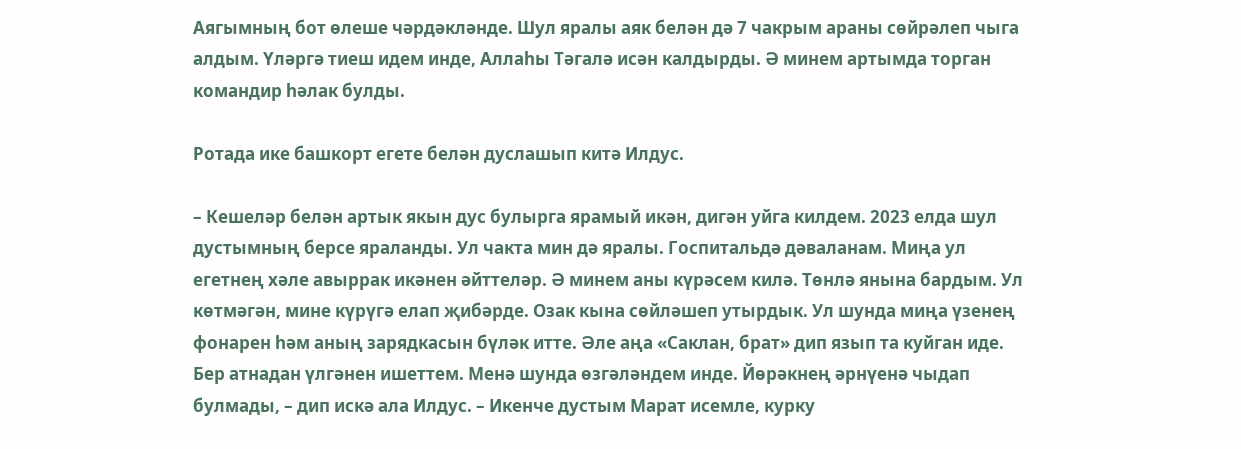Аягымның бот өлеше чәрдәкләнде. Шул яралы аяк белән дә 7 чакрым араны сөйрәлеп чыга алдым. Үләргә тиеш идем инде, Аллаһы Тәгалә исән калдырды. Ә минем артымда торган командир һәлак булды.

Ротада ике башкорт егете белән дуслашып китә Илдус.

– Кешеләр белән артык якын дус булырга ярамый икән, дигән уйга килдем. 2023 елда шул дустымның берсе яраланды. Ул чакта мин дә яралы. Госпитальдә дәваланам. Миңа ул егетнең хәле авыррак икәнен әйттеләр. Ә минем аны күрәсем килә. Төнлә янына бардым. Ул көтмәгән, мине күрүгә елап җибәрде. Озак кына сөйләшеп утырдык. Ул шунда миңа үзенең фонарен һәм аның зарядкасын бүләк итте. Әле аңа «Саклан, брат» дип язып та куйган иде. Бер атнадан үлгәнен ишеттем. Менә шунда өзгәләндем инде. Йөрәкнең әрнүенә чыдап булмады, – дип искә ала Илдус. – Икенче дустым Марат исемле, курку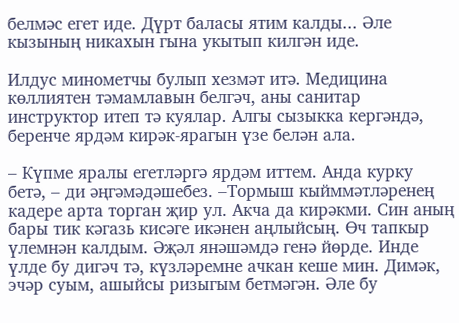белмәс егет иде. Дүрт баласы ятим калды... Әле кызының никахын гына укытып килгән иде.

Илдус минометчы булып хезмәт итә. Медицина көллиятен тәмамлавын белгәч, аны санитар инструктор итеп тә куялар. Алгы сызыкка кергәндә, беренче ярдәм кирәк-ярагын үзе белән ала.

– Күпме яралы егетләргә ярдәм иттем. Анда курку бетә, – ди әңгәмәдәшебез. –Тормыш кыйммәтләренең кадере арта торган җир ул. Акча да кирәкми. Син аның бары тик кәгазь кисәге икәнен аңлыйсың. Өч тапкыр үлемнән калдым. Әҗәл янәшәмдә генә йөрде. Инде үлде бу дигәч тә, күзләремне ачкан кеше мин. Димәк, эчәр суым, ашыйсы ризыгым бетмәгән. Әле бу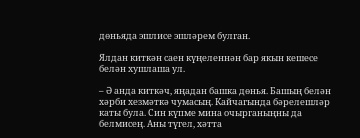дөньяда эшлисе эшләрем булган.

Ялдан киткән саен күңеленнән бар якын кешесе белән хушлаша ул.

– Ә анда киткәч, яңадан башка дөнья. Башың белән хәрби хезмәткә чумасың. Кайчагында бәрелешләр каты була. Син күпме мина очырганыңны да белмисең. Аны түгел, хәтта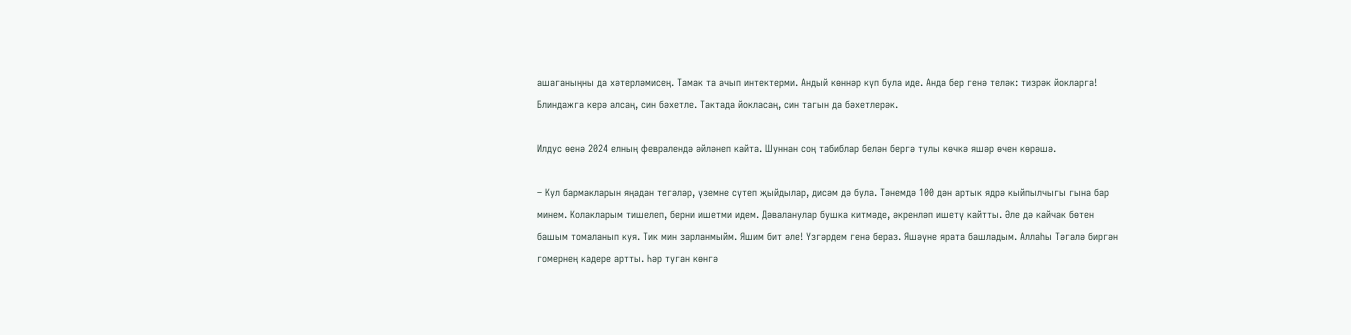ашаганыңны да хәтерләмисең. Тамак та ачып интектерми. Андый көннәр күп була иде. Анда бер генә теләк: тизрәк йокларга! Блиндажга керә алсаң, син бәхетле. Тактада йокласаң, син тагын да бәхетлерәк.

Илдус өенә 2024 елның февралендә әйләнеп кайта. Шуннан соң табиблар белән бергә тулы көчкә яшәр өчен көрәшә.

– Кул бармакларын яңадан тегәләр, үземне сүтеп җыйдылар, дисәм дә була. Тәнемдә 100 дән артык ядрә кыйпылчыгы гына бар минем. Колакларым тишелеп, берни ишетми идем. Дәваланулар бушка китмәде, әкренләп ишетү кайтты. Әле дә кайчак бөтен башым томаланып куя. Тик мин зарланмыйм. Яшим бит әле! Үзгәрдем генә бераз. Яшәүне ярата башладым. Аллаһы Тәгалә биргән гомернең кадере артты. Һәр туган көнгә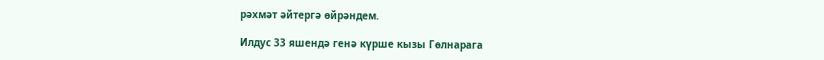рәхмәт әйтергә өйрәндем.

Илдус 33 яшендә генә күрше кызы Гөлнарага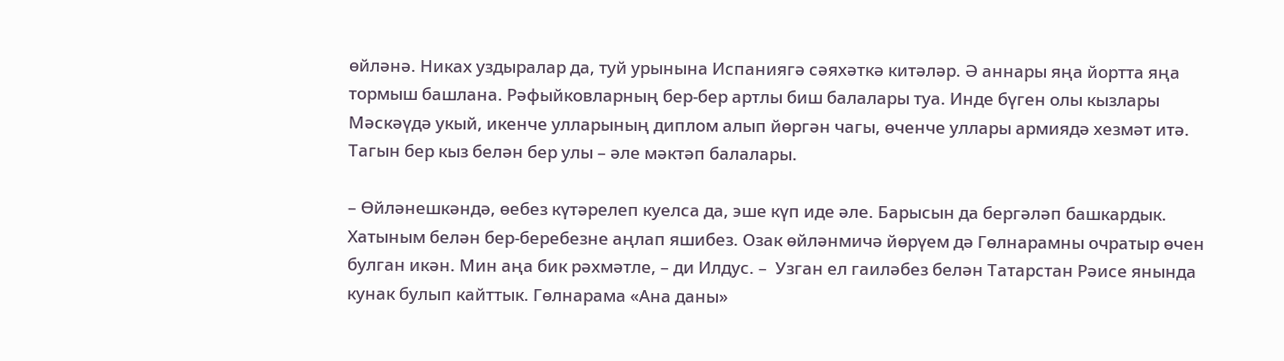өйләнә. Никах уздыралар да, туй урынына Испаниягә сәяхәткә китәләр. Ә аннары яңа йортта яңа тормыш башлана. Рәфыйковларның бер-бер артлы биш балалары туа. Инде бүген олы кызлары Мәскәүдә укый, икенче улларының диплом алып йөргән чагы, өченче уллары армиядә хезмәт итә. Тагын бер кыз белән бер улы – әле мәктәп балалары.

– Өйләнешкәндә, өебез күтәрелеп куелса да, эше күп иде әле. Барысын да бергәләп башкардык. Хатыным белән бер-беребезне аңлап яшибез. Озак өйләнмичә йөрүем дә Гөлнарамны очратыр өчен булган икән. Мин аңа бик рәхмәтле, – ди Илдус. –  Узган ел гаиләбез белән Татарстан Рәисе янында кунак булып кайттык. Гөлнарама «Ана даны»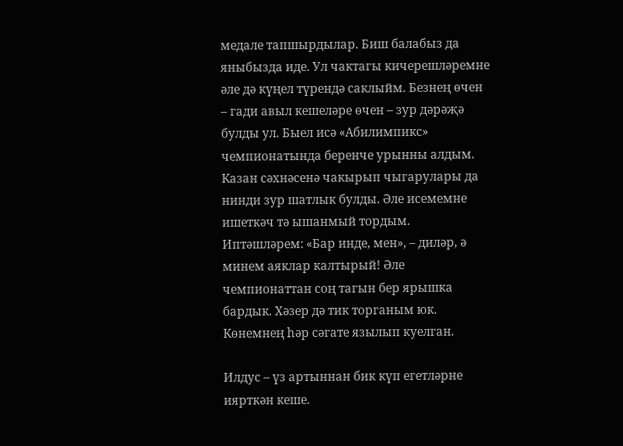медале тапшырдылар. Биш балабыз да яныбызда иде. Ул чактагы кичерешләремне әле дә күңел түрендә саклыйм. Безнең өчен – гади авыл кешеләре өчен – зур дәрәҗә булды ул. Быел исә «Абилимпикс» чемпионатында беренче урынны алдым. Казан сәхнәсенә чакырып чыгарулары да нинди зур шатлык булды. Әле исемемне ишеткәч тә ышанмый тордым. Иптәшләрем: «Бар инде, мен», – диләр, ә минем аяклар калтырый! Әле чемпионаттан соң тагын бер ярышка бардык. Хәзер дә тик торганым юк. Көнемнең һәр сәгате язылып куелган.

Илдус – үз артыннан бик күп егетләрне иярткән кеше.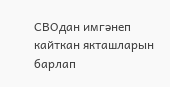СВОдан имгәнеп кайткан якташларын барлап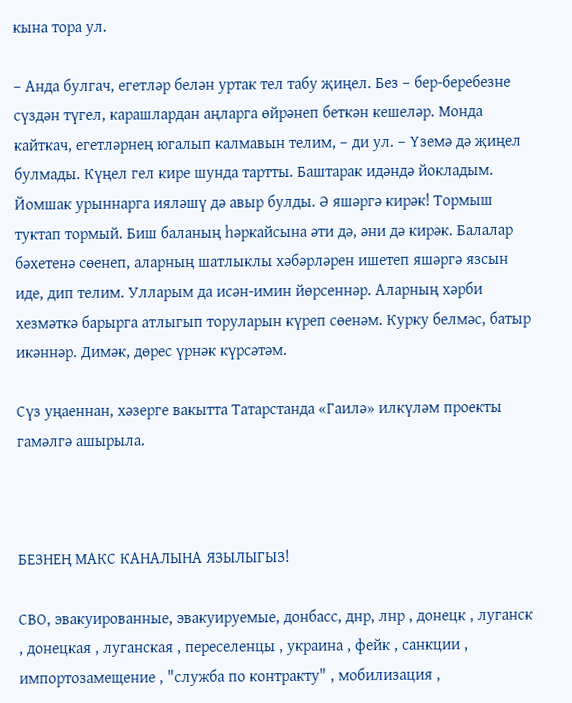кына тора ул.

– Анда булгач, егетләр белән уртак тел табу җиңел. Без – бер-беребезне сүздән түгел, карашлардан аңларга өйрәнеп беткән кешеләр. Монда кайткач, егетләрнең югалып калмавын телим, – ди ул. – Үземә дә җиңел булмады. Күңел гел кире шунда тартты. Баштарак идәндә йокладым. Йомшак урыннарга ияләшү дә авыр булды. Ә яшәргә кирәк! Тормыш туктап тормый. Биш баланың һәркайсына әти дә, әни дә кирәк. Балалар бәхетенә сөенеп, аларның шатлыклы хәбәрләрен ишетеп яшәргә язсын иде, дип телим. Улларым да исән-имин йөрсеннәр. Аларның хәрби хезмәткә барырга атлыгып торуларын күреп сөенәм. Курку белмәс, батыр икәннәр. Димәк, дөрес үрнәк күрсәтәм.

Сүз уңаеннан, хәзерге вакытта Татарстанда «Гаилә» илкүләм проекты гамәлгә ашырыла.



БЕЗНЕҢ МАКС КАНАЛЫНА ЯЗЫЛЫГЫЗ!

СВО, эвакуированные, эвакуируемые, донбасс, днр, лнр , донецк , луганск , донецкая , луганская , переселенцы , украина , фейк , санкции , импортозамещение , "служба по контракту" , мобилизация ,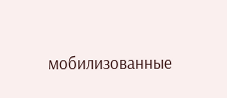мобилизованные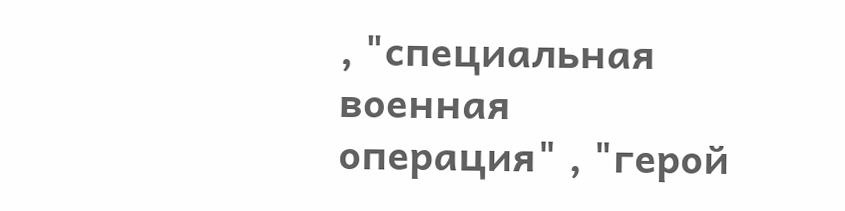, "специальная военная операция" , "герой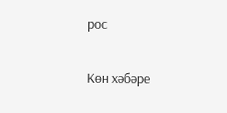рос

Көн хәбәре